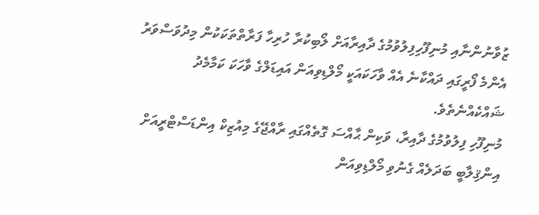ޒުވާނުންނާއި މުނިފޫހިފިލުވުމުގެ ދާއިރާއަށް ލޯބިކުރާ ހުރިހާ ފަރާތްތަކަކުން މިދުވަސްވަރު އެންމެ ފޯރީގައި ދައްކާނެ އެއް ވާހަކައަކީ މޯލްޑިވިއަން އައިޑަލްގެ ވާހަކަ ކަމާމެދު ޝައްކެއްނެތެވެ.
މުނިފޫހި ފިލުވުމުގެ ދާއިރާ، ވަކިން ޙާއްސަ ގޮތެއްގައި ރާއްޖޭގެ މިއުޒިކް އިންޑަސްޓްރީއަށް އިންޤިލާބީ ބަދަލެއް ގެނުވި މޯލްޑިވިއަން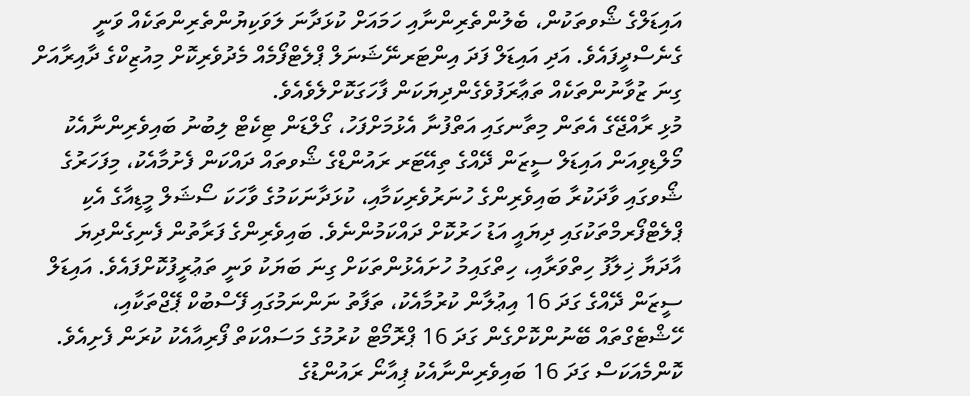އައިޑަލްގެ ޝޯވތަކުން، ބެލުންތެރިންނާއި ހަމައަށް ކުޅަދާނަ ލަވަކިޔުންތެރިންތަކެއް ވަނީ ގެނެސްދީފައެވެ. އަދި އައިޑަލް ފަދަ އިންޓަރނޭޝަނަލް ޕްލެޓްފޯމެއް މެދުވެރިކޮށް މިއުޒިކްގެ ދާއިރާއަށް ގިނަ ޒުވާނުންތަކެއް ތަޢާރަފުވެގެންދިޔަކަން ފާހަގަކޮށްލެވެއެވެ.
މުޅި ރާއްޖޭގެ އެތަން މިތާނގައި އަތްފުނާ އެޅުމަށްފަހު، ގޯލްޑަން ޓިކެޓް ލިބުނު ބައިވެރިންނާއެކު މޯލްޑިވިއަން އައިޑަލް ސީޒަން ދޭއްގެ ތިއޭޓަރ ރައުންޑްގެ ޝޯވތައް ދައްކަން ފެށުމާއެކު، މިފަހަރުގެ ޝޯވގައި ވާދަކުރާ ބައިވެރިންގެ ހުނަރުވެރިކަމާއި، ކުޅަދާނަކަމުގެ ވާހަކަ ސޯޝަލް މީޑިއާގެ އެކި ޕްލެޓްފޯރމްތަކުގައި ދިޔައީ އަޑު ހަރުކޮށް ދައްކަމުންނެވެ. ބައިވެރިންގެ ފަރާތުން ފެނިގެންދިޔަ އާދަޔާ ޚިލާފު ހިތްވަރާއި، ހިތްގައިމު ހުށައެޅުންތަކަށް ގިނަ ބަޔަކު ވަނީ ތަޢުރީފުކޮށްފައެވެ. އައިޑަލް ސީޒަން ދޭއްގެ ގަދަ 16 އިޢުލާން ކުރުމާއެކު، ތަފާތު ނަންނަމުގައި ފޭސްބުކް ޕޭޖްތަކާއި، ހޭޝްޓެގްތައް ބޭނުންކޮށްގެން ގަދަ 16 ޕްރޮމޯޓް ކުރުމުގެ މަސައްކަތް ފޯރިއާއެކު ކުރަން ފެށިއެވެ.
ކޮންމެއަކަސް ގަދަ 16 ބައިވެރިންނާއެކު ޕިއާނޯ ރައުންޑުގެ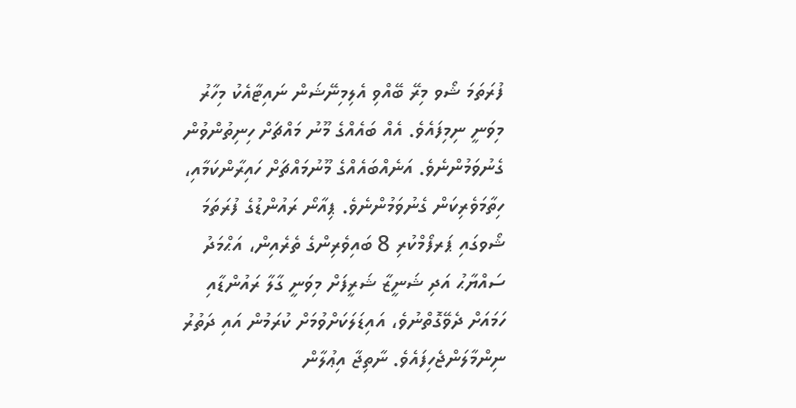ފުރަތަމަ ޝޯވ މިރޭ ބޭއްވި އެލިމިނޭޝަން ނައިޓާއެކު މިހާރު މިވަނީ ނިމިފައެވެ. އެއް ބައެއްގެ މޫނު މައްޗަށް ހިނިތުންވުން ގެނުވަމުންނެވެ. އަނެއްބައެއްގެ މޫނުމައްޗަށް ހައިރާންކަމާއި، ހިތާމަވެރިކަން ގެނުވަމުންނެވެ. ޕިއާނޯ ރައުންޑުގެ ފުރަތަމަ ޝޯވގައި ޕަރފޯމްކުރި 8 ބައިވެރިންގެ ތެރެއިން، އަޙްމަދު ސައްޔާޙު އަދި ޝަނީޒާ ޝަރީފަށް މިވަނީ ގާލާ ރައުންޑާއި ހަމައަށް ދެވޭގޮތްނުވެ، އައިޑަލަކަށްވުމަށް ކުރަމުން އައި ދަތުރު ނިންމާލަންޖެހިފައެވެ. ނާތިޖާ އިޢުލާން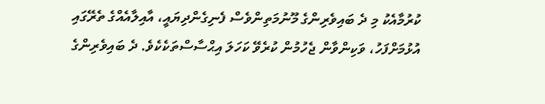ކުރުމާއެކު މި ދެ ބައިވެރިންގެ މޫނުމަތިންވެސް ފެނިގެންދިޔައީ، އާއިލާއެއްގެ ތެރޭގައި އުޅުމަށްފަހު، ވަކިންވާން ޖެހުމުން ކުރެވޭ ކަހަލަ އިޙްސާސްތަކެކެވެ. ދެ ބައިވެރިންގެ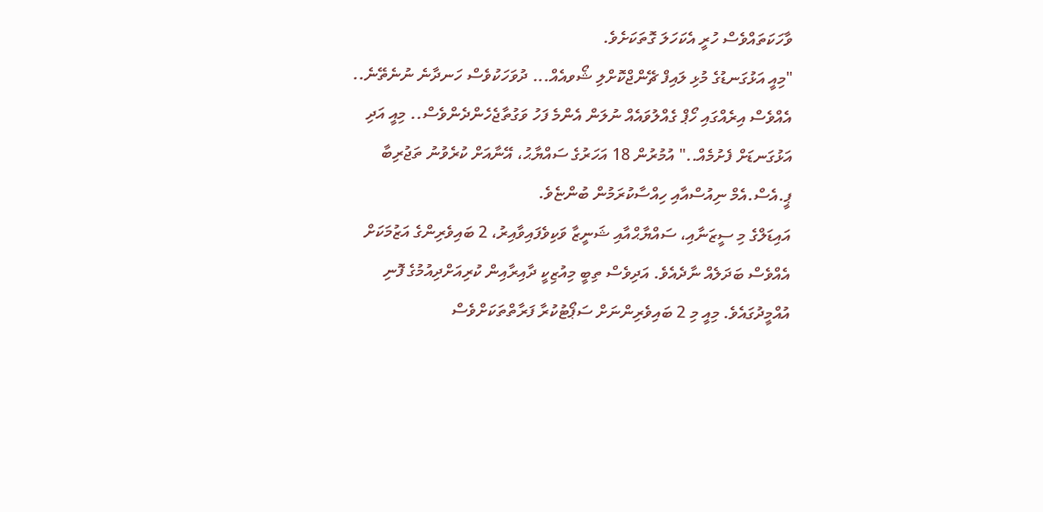ވާހަކަތައްވެސް ހުރީ އެކަހަލަ ގޮތަކަށެވެ.
"މިއީ އަޅުގަނޑުގެ މުޅި ލައިފް ޗޭންޖްކޮށްލި ޝޯވއެއް... ދުވަހަކުވެސް ހަނދާނެ ނުނެތޭނެ.. އެއްވެސް އިރެއްގައި ހޯޕް ގެއްލުވައެއް ނުލަން އެންމެ ފަހު ވަގުތާޖެހެންދެންވެސް.. މިއީ އަދި އަޅުގަނޑަށް ފެށުމެއް.." އުމުރުން 18 އަހަރުގެ ސައްޔާޙު، އޭނާއަށް ކުރެވުނު ތަޖުރިބާ ޕީ.އެސް.އެމް ނިއުސްއާއި ހިއްސާކުރަމުން ބުންޏެވެ.
އައިޑަލްގެ މި ސީޒަނާއި، ސައްޔާޙްއާއި ޝަނީޒާ ވަކިވެފައިވާއިރު، 2 ބައިވެރިންގެ އަޒުމަކަށް އެއްވެސް ބަދަލެއް ނާދެއެވެ. އަދިވެސް ތިބީ މިއުޒިކީ ދާއިރާއިން ކުރިއަށްދިއުމުގެ ފޮނި އުއްމީދުގައެވެ. މިއީ މި 2 ބައިވެރިންނަށް ސަޕޯޓުކުރާ ފަރާތްތަކަށްވެސް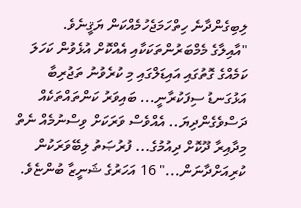ލިބިގެންދާނެ ހިތްހަމަޖެހުމެއްކަން ޔަޤީނެވެ.
"އާއިލާގެ މެމްބަރުންތަކަކާއި އެއްކޮށް އުޅެވުން ކަހަލަ ކަމެއްގެ ގޮތުގައި އައިޑަލްގައި މި ކުރެވުނު ތަޖުރިބާ އަޅުގަނޑު ސިފަކުރާނީ... ބައިވަރު ކަންތައްތަކެއް ދަސްވެގެންދިޔަ.. އެއްވެސް ވަރަކަށް ވިސްނުމެއް ނެތް މިދާއިރާ ދޫކޮށް ދިއުމުގެ... ފުރުޞަތު ލިބޭވަރަކުން ކުރިއަށްދާނަން..." 16 އަހަރުގެ ޝަނީޒާ ބުންޏެވެ.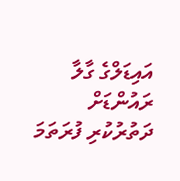އައިޑަލްގެ ގާލާ ރައުންޑަށް ދަތުރުކުރި ފުރަތަމަ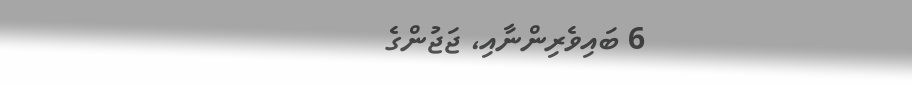6 ބައިވެރިންނާއި، ޖަޖުންގެ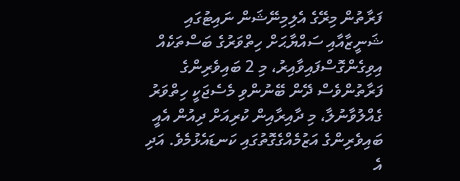ފަރާތުން މިރޭގެ އެލިމިނޭޝަން ނައިޓުގައި ޝަނީޒާއާއި ސައްޔާޙަށް ހިތްވަރުގެ ބަސްތަކެއް އިވިގެންގޮސްފައިވާއިރު، މި 2 ބައިވެރިންގެ ފަރާތުންވެސް ދޭން ބޭނުންވި މެސެޖަކީ ހިތްވަރު ގެއްލުވާނުލާ، މި ދާއިރާއިން ކުރިއަށް ދިއުން އެއީ ބައިވެރިންގެ އަޒުމެއްގެގޮތުގައި ކަނޑައެޅުމެވެ. އަދި އެ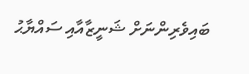ބައިވެރިންނަށް ޝަނީޒާއާއި ސައްޔާޙު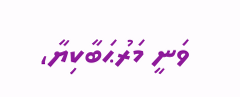ވަނީ މަރުޙަބާކިޔާ،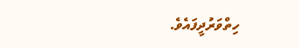ހިތްވަރުދީފައެވެ.